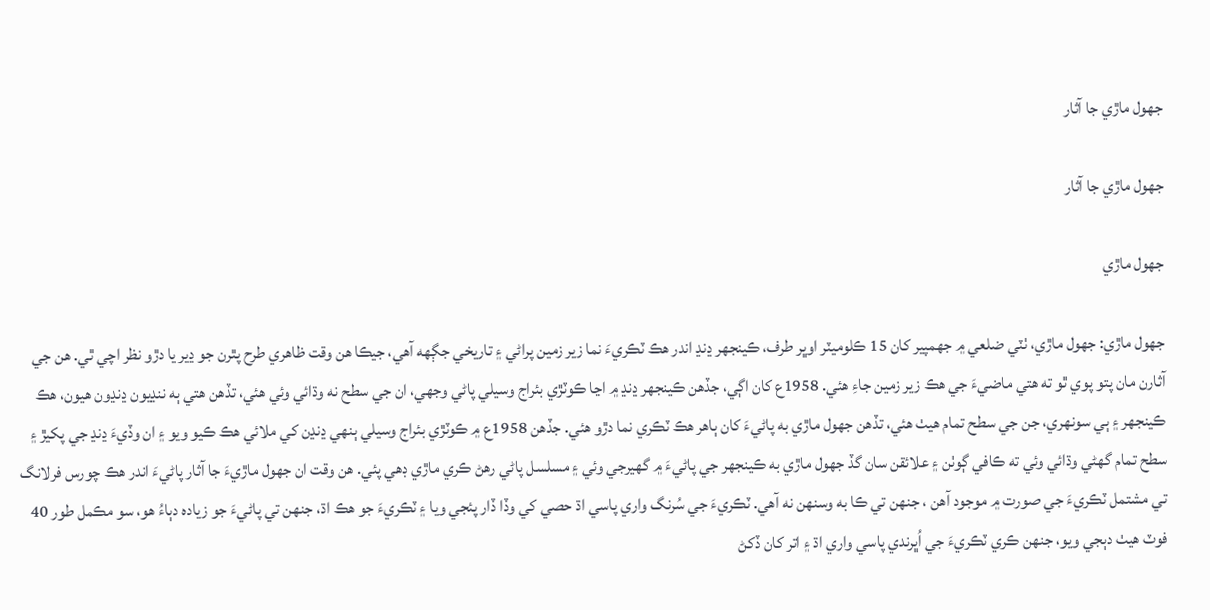جهول ماڙي جا آثار

جهول ماڙي جا آثار

جهول ماڙي

جهول ماڙي: جهول ماڙي، ٺٽي ضلعي ۾ جهمپير کان 15 ڪلوميٽر اوڀر طرف، ڪينجهر ڍنڍ اندر هڪ ٽڪريءَ نما زير زمين پراڻي ۽ تاريخي جڳهه آهي، جيڪا هن وقت ظاهري طرح پٿرن جو ڍير يا دڙو نظر اچي ٿي. هن جي آثارن مان پتو پوي ٿو ته هتي ماضيءَ جي هڪ زير زمين جاءِ هئي. 1958ع کان اڳي، جڏهن ڪينجهر ڍنڍ ۾ اڃا ڪوٽڙي بئراج وسيلي پاڻي وجهي، ان جي سطح نه وڌائي وئي هئي، تڏهن هتي ٻه ننڍيون ڍنڍون هيون، هڪ ڪينجهر ۽ ٻي سونهري، جن جي سطح تمام هيٺ هئي، تڏهن جهول ماڙي به پاڻيءَ کان ٻاهر هڪ ٽڪري نما دڙو هئي. جڏهن 1958ع ۾ ڪوٽڙي بئراج وسيلي ٻنهي ڍنڍن کي ملائي هڪ ڪيو ويو ۽ ان وڏيءَ ڍنڍ جي پکيڙ ۽ سطح تمام گهڻي وڌائي وئي ته ڪافي ڳوٺن ۽ علائقن سان گڏ جهول ماڙي به ڪينجهر جي پاڻيءَ ۾ گهيرجي وئي ۽ مسلسل پاڻي رهڻ ڪري ماڙي ڊهي پئي. هن وقت ان جهول ماڙيءَ جا آثار پاڻيءَ اندر هڪ چورس فرلانگ تي مشتمل ٽڪريءَ جي صورت ۾ موجود آهن ، جنهن تي ڪا به وسنهن نه آهي. ٽڪريءَ جي سُرنگ واري پاسي اڌ حصي کي وڏا ڏار پئجي ويا ۽ ٽڪريءَ جو هڪ اڌ، جنهن تي پاڻيءَ جو زياده دٻاءُ هو، سو مڪمل طور 40 فوٽ هيٺ دٻجي ويو، جنهن ڪري ٽڪريءَ جي اُڀرندي پاسي واري اڌ ۽ اتر کان ڏکڻ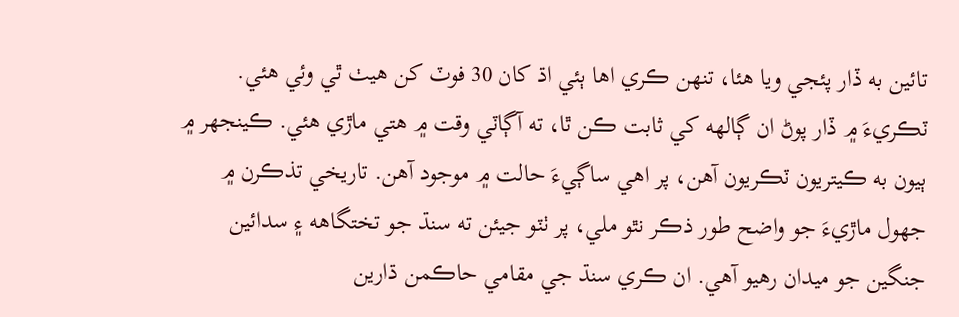تائين به ڏار پئجي ويا هئا، تنهن ڪري اها ٻئي اڌ کان 30 فوٽ کن هيٺ ٿي وئي هئي. ٽڪريءَ ۾ ڏار پوڻ ان ڳالهه کي ثابت ڪن ٿا، ته آڳاٽي وقت ۾ هتي ماڙي هئي. ڪينجهر ۾ ٻيون به ڪيتريون ٽڪريون آهن، پر اهي ساڳيءَ حالت ۾ موجود آهن. تاريخي تذڪرن ۾ جهول ماڙيءَ جو واضح طور ذڪر نٿو ملي، پر ٺٽو جيئن ته سنڌ جو تختگاهه ۽ سدائين جنگين جو ميدان رهيو آهي. ان ڪري سنڌ جي مقامي حاڪمن ڌارين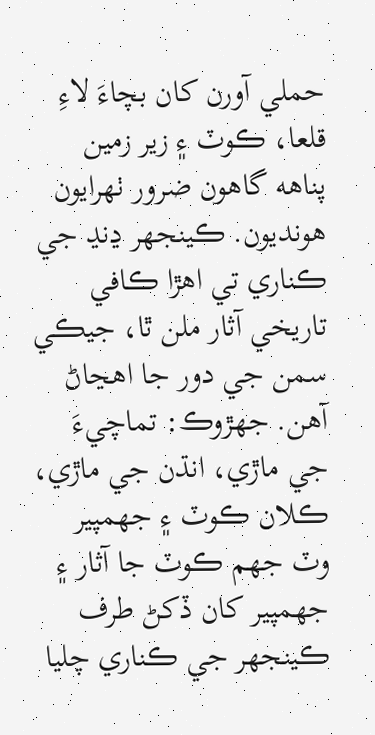حملي آورن کان بچاءَ لاءِ قلعا، ڪوٽ ۽ زير زمين پناهه گاهون ضرور ٺهرايون هونديون. ڪينجهر ڍنڍ جي ڪناري تي اهڙا ڪافي تاريخي آثار ملن ٿا، جيڪي سمن جي دور جا اهڃاڻ آهن. جهڙوڪ: تماچيءَ جي ماڙي، انڌن جي ماڙي، ڪلان ڪوٽ ۽ جهمپير وٽ جهم ڪوٽ جا آثار ۽ جهمپير کان ڏکڻ طرف ڪينجهر جي ڪناري چليا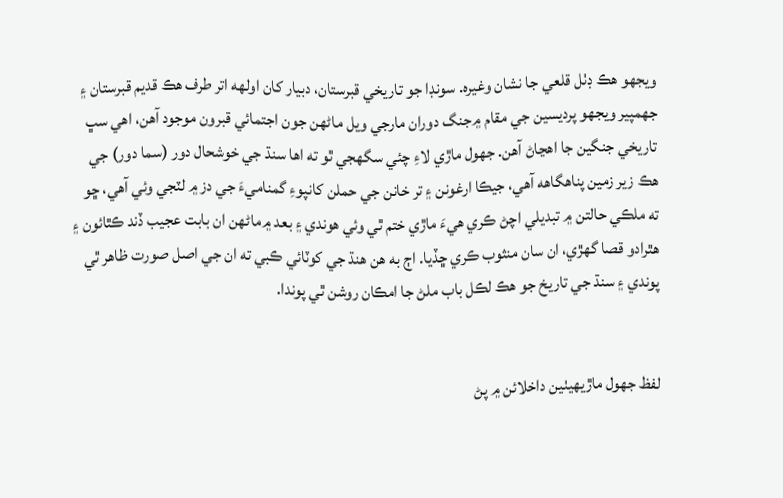ويجهو هڪ ڊٺل قلعي جا نشان وغيره. سونڊا جو تاريخي قبرستان، دبيار کان اولهه اتر طرف هڪ قديم قبرستان ۽ جهمپير ويجهو پرديسين جي مقام ۾جنگ دوران مارجي ويل ماڻهن جون اجتمائي قبرون موجود آهن، اهي سڀ تاريخي جنگين جا اهڃاڻ آهن. جهول ماڙي لاءِ چئي سگهجي ٿو ته اها سنڌ جي خوشحال دور (سما دور) جي هڪ زير زمين پناهگاهه آهي، جيڪا ارغونن ۽ تر خانن جي حملن کانپوءِ گمناميءَ جي دز ۾ لٽجي وئي آهي، ڇو ته ملڪي حالتن ۾ تبديلي اچڻ ڪري هيءَ ماڙي ختم ٿي وئي هوندي ۽ بعد ۾ماڻهن ان بابت عجيب ڏند ڪٿائون ۽ هٿرادو قصا گهڙي، ان سان منثوب ڪري ڇڏيا. اڄ به هن هنڌ جي کوٽائي ڪبي ته ان جي اصل صورت ظاهر ٿي پوندي ۽ سنڌ جي تاريخ جو هڪ لڪل باب ملڻ جا امڪان روشن ٿي پوندا.


لفظ جهول ماڙيھيٺين داخلائن ۾ پڻ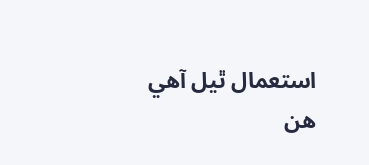استعمال ٿيل آھي
هن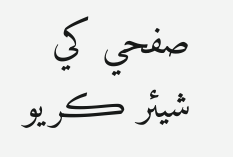صفحي کي شيئر ڪريو